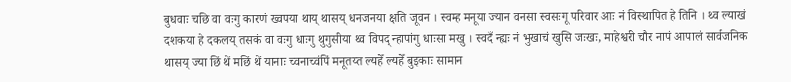बुधवाः चछि वा वःगु कारणं ख्वपया थाय् थासय् धनजनया क्षति जूवन । स्वम्ह मनूया ज्यान वनसा स्वसःगू परिवार आः नं विस्थापित हे तिनि । थ्व ल्याखं दशकया हे दकलय् तसकं वा वःगु धाःगु थुगुसीया थ्व विपद् न्हापांगु धाःसा मखु । स्वदँ न्ह्यः नं भुखाचं खुसि जःखः, माहेश्वरी चौर नापं आपालं सार्वजनिक थासय् ज्या छिं थें मछिं थें यानाः च्वनाच्वंपिं मनूतय्त ल्यहेँ ल्यहेँ बुइकाः सामान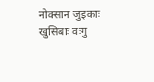नोक्सान जुइकाः खुसिबाः वःगु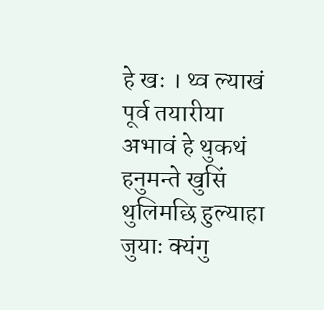हे खः । थ्व ल्याखं पूर्व तयारीया अभावं हे थुकथं हनुमन्ते खुसिं थुलिमछि हुल्याहा जुयाः क्यंगु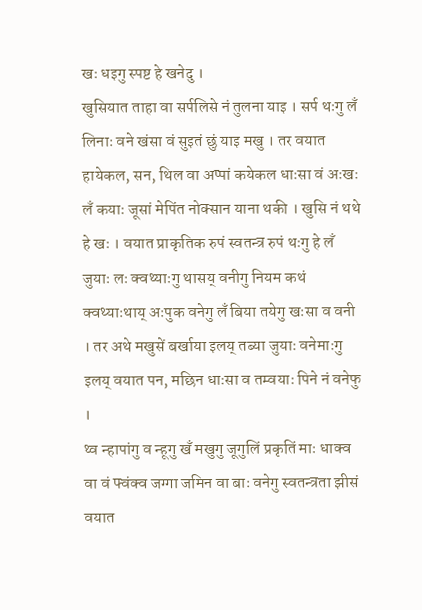खः धइगु स्पष्ट हे खनेदु ।
खुसियात ताहा वा सर्पलिसे नं तुलना याइ । सर्प थःगु लँ लिनाः वने खंसा वं सुइतं छुं याइ मखु । तर वयात हायेकल, सन, थिल वा अप्पां कयेकल धाःसा वं अःखः लँ कयाः जूसां मेपिंत नोक्सान याना थकी । खुसि नं थथे हे खः । वयात प्राकृतिक रुपं स्वतन्त्र रुपं थःगु हे लँ जुयाः लः क्वथ्याःगु थासय् वनीगु नियम कथं क्वथ्याःथाय् अःपुक वनेगु लँ बिया तयेगु खःसा व वनी । तर अथे मखुसें बर्खाया इलय् तब्या जुयाः वनेमाःगु इलय् वयात पन, मछिन धाःसा व तम्वयाः पिने नं वनेफु ।
थ्व न्हापांगु व न्हूगु खँ मखुगु जूगुलिं प्रकृतिं माः धाक्व वा वं फ्वंक्व जग्गा जमिन वा बाः वनेगु स्वतन्त्रता झीसं वयात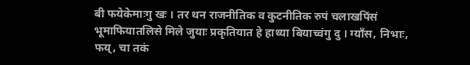बी फयेकेमाःगु खः । तर थन राजनीतिक व कुटनीतिक रुपं चलाखपिंसं भूमाफियातलिसे मिले जुयाः प्रकृतियात हे हाथ्या बियाच्वंगु दु । ग्याँस, निभाः, फय्, चा तकं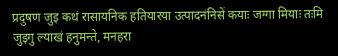प्रदुषण जुइ कथं रासायनिक हतियारया उत्पादनंनिसें कयाः जग्गा मियाः तःमि जुइगु ल्याखं हनुमन्ते, मनहरा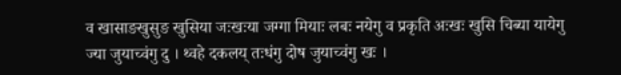व खासाङखुसुङ खुसिया जःखःया जग्गा मियाः लबः नयेगु व प्रकृति अःखः खुसि चिब्या यायेगु ज्या जुयाच्वंगु दु । थ्वहे दकलय् तःधंगु दोष जुयाच्वंगु खः ।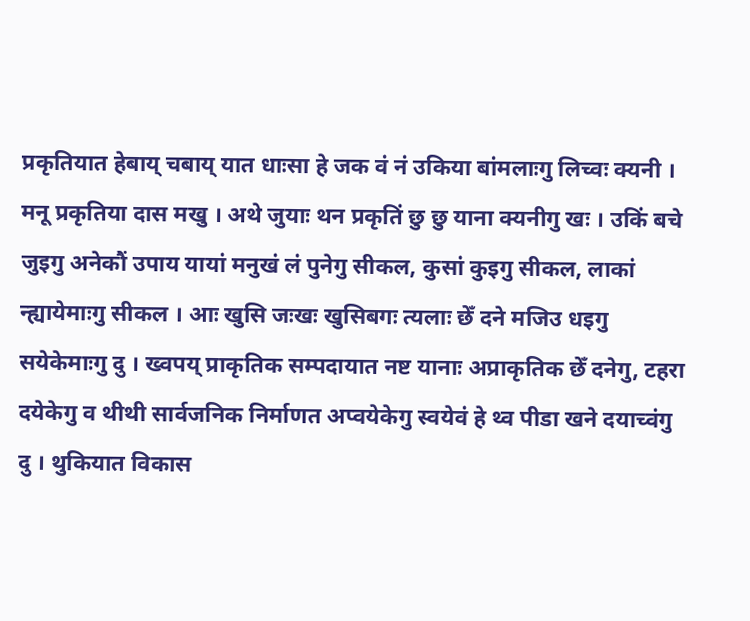प्रकृतियात हेबाय् चबाय् यात धाःसा हे जक वं नं उकिया बांमलाःगु लिच्वः क्यनी । मनू प्रकृतिया दास मखु । अथे जुयाः थन प्रकृतिं छु छु याना क्यनीगु खः । उकिं बचे जुइगु अनेकौं उपाय यायां मनुखं लं पुनेगु सीकल, कुसां कुइगु सीकल, लाकां न्ह्यायेमाःगु सीकल । आः खुसि जःखः खुसिबगः त्यलाः छेँ दने मजिउ धइगु सयेकेमाःगु दु । ख्वपय् प्राकृतिक सम्पदायात नष्ट यानाः अप्राकृतिक छेँ दनेगु, टहरा दयेकेगु व थीथी सार्वजनिक निर्माणत अप्वयेकेगु स्वयेवं हे थ्व पीडा खने दयाच्वंगु दु । थुकियात विकास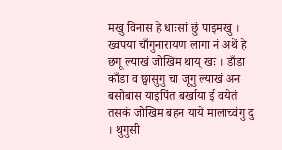मखु विनास हे धाःसां छुं पाइमखु ।
ख्वपया चाँगुनारायण लागा नं अथें हे छगू ल्याखं जोखिम थाय् खः । डाँडा काँडा व छ्वासुगु चा जूगु ल्याखं अन बसोबास याइपिंत बर्खाया ई वयेतं तसकं जोखिम बहन याये मालाच्वंगु दु । थुगुसी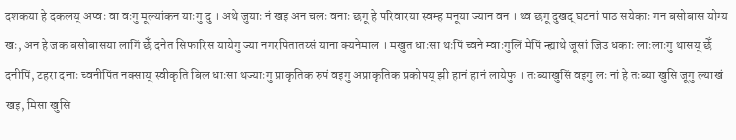दशकया हे दकलय् अप्वः वा वःगु मूल्यांकन याःगु दु । अथे जुयाः नं खइ अन चलः वनाः छगू हे परिवारया स्वम्ह मनूया ज्यान वन । थ्व छगू दुखद् घटनां पाठ सयेकाः गन बसोबास योग्य खः, अन हे जक बसोबासया लागिं छेँ दनेत सिफारिस यायेगु ज्या नगरपितातय्सं याना क्यनेमाल । मखुत धाःसा थःपिं च्वने म्वाःगुलिं मेपिं न्ह्याथे जूसां जिउ धकाः लाःलाःगु थासय् छेँ दनीपिं, टहरा दनाः च्वनीपिंत नक्साय् स्वीकृति बिल धाःसा थज्याःगु प्राकृतिक रुपं वइगु अप्राकृतिक प्रकोपय् झी हानं हानं लायेफु । तःब्याखुसिं वइगु लः नां हे तःब्या खुसि जूगु ल्याखं खइ, मिसा खुसि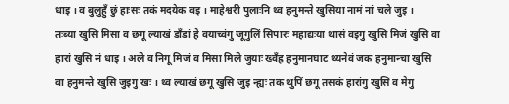धाइ । व बुलुहुँ छुं हाःसः तकं मदयेक वइ । माहेश्वरी पुलाःनि थ्व हनुमन्ते खुसिया नामं नां चले जुइ ।
तःब्या खुसि मिसा व छगू ल्याखं डाँडां हे वयाच्वंगु जूगुलिं सिपारः महाद्यःया थासं वइगु खुसि मिजं खुसि वा हारां खुसि नं धाइ । अले व निगू मिजं व मिसा मिले जुयाः ख्वँह्र हनुमानघाट थ्यनेवं जक हनुमान्चा खुसि वा हनुमन्ते खुसि जुइगु खः । थ्व ल्याखं छगू खुसि जुइ न्ह्यः तक थुपिं छगू तसकं हारांगु खुसि व मेगु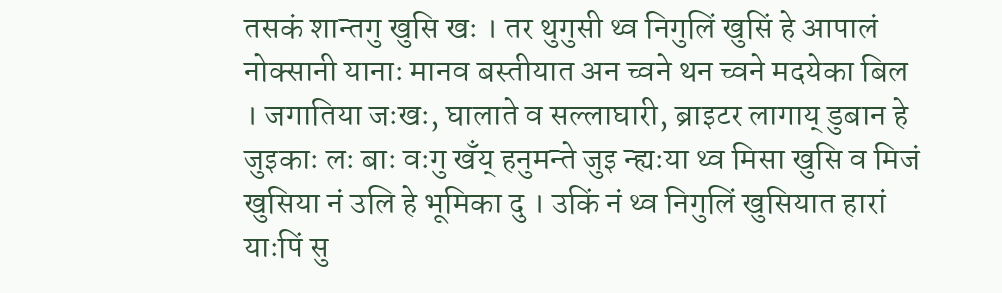तसकं शान्तगु खुसि खः । तर थुगुसी थ्व निगुलिं खुसिं हे आपालं नोक्सानी यानाः मानव बस्तीयात अन च्वने थन च्वने मदयेका बिल । जगातिया जःखः, घालाते व सल्लाघारी, ब्राइटर लागाय् डुबान हे जुइकाः लः बाः वःगु खँय् हनुमन्ते जुइ न्ह्यःया थ्व मिसा खुसि व मिजं खुसिया नं उलि हे भूमिका दु । उकिं नं थ्व निगुलिं खुसियात हारां याःपिं सु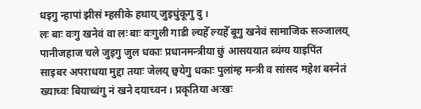धइगु न्हापां झीसं म्हसीके हथाय् जुइधुंकूगु दु ।
लः बाः वःगु खनेवं वा लः बाः वःगुली गाडी ल्यहेँ ल्यहेँ बूगु खनेवं सामाजिक सञ्जालय् पानीजहाज चले जुइगु जुल धकाः प्रधानमन्त्रीया छुं आसययात ब्यंग्य याइपिंत साइबर अपराधया मुद्दा तयाः जेलय् छ्वयेगु धकाः पुलांम्ह मन्त्री व सांसद महेश बस्नेतं ख्याच्वः बियाच्वंगु नं खने दयाच्वन । प्रकृतिया अःखः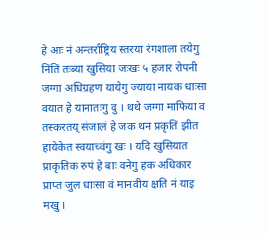हे आः नं अन्तर्राष्ट्रिय स्तरया रंगशाला तयेगु निंतिं तःब्या खुसिया जःखः ५ हजार रोपनी जग्गा अधिग्रहण यायेगु ज्याया नायक धाःसा वयात हे यानातःगु दु । थथे जग्गा माफिया व तस्करतय् संजालं हे जक थन प्रकृतिं झीत हायेकेत स्वयाच्वंगु खः । यदि खुसियात प्राकृतिक रुपं हे बाः वनेगु हक अधिकार प्राप्त जुल धाःसा वं मानवीय क्षति नं याइ मखु ।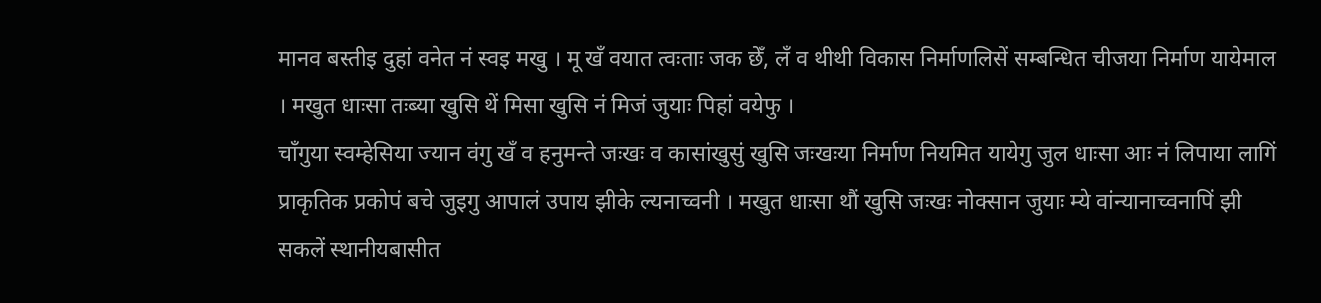मानव बस्तीइ दुहां वनेत नं स्वइ मखु । मू खँ वयात त्वःताः जक छेँ, लँ व थीथी विकास निर्माणलिसें सम्बन्धित चीजया निर्माण यायेमाल । मखुत धाःसा तःब्या खुसि थें मिसा खुसि नं मिजं जुयाः पिहां वयेफु ।
चाँगुया स्वम्हेसिया ज्यान वंगु खँ व हनुमन्ते जःखः व कासांखुसुं खुसि जःखःया निर्माण नियमित यायेगु जुल धाःसा आः नं लिपाया लागिं प्राकृतिक प्रकोपं बचे जुइगु आपालं उपाय झीके ल्यनाच्वनी । मखुत धाःसा थौं खुसि जःखः नोक्सान जुयाः म्ये वांन्यानाच्वनापिं झी सकलें स्थानीयबासीत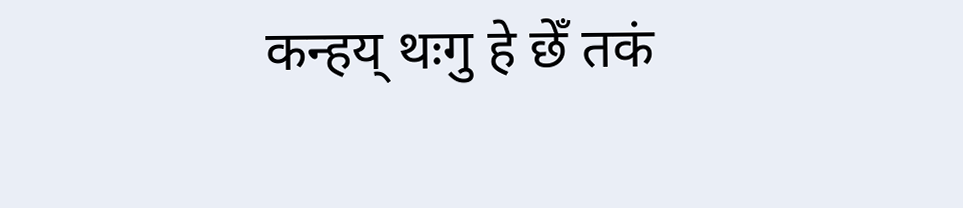कन्हय् थःगु हे छेँ तकं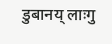डुबानय् लाःगु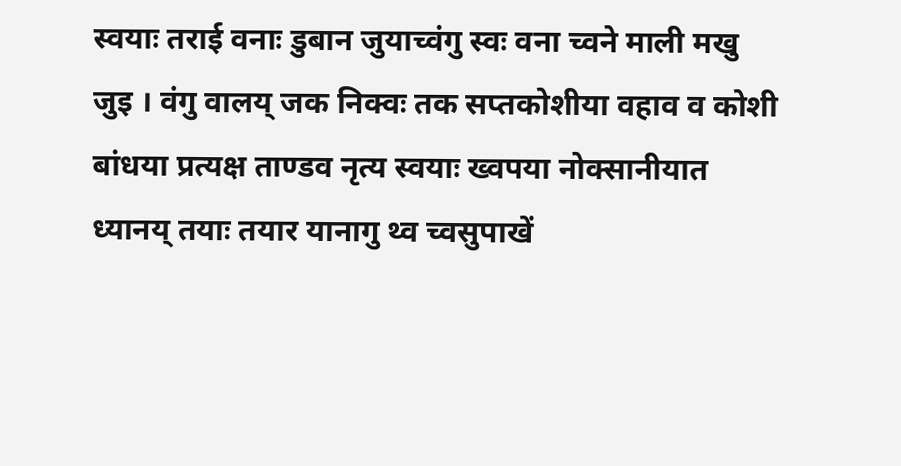स्वयाः तराई वनाः डुबान जुयाच्वंगु स्वः वना च्वने माली मखु जुइ । वंगु वालय् जक निक्वः तक सप्तकोशीया वहाव व कोशी बांधया प्रत्यक्ष ताण्डव नृत्य स्वयाः ख्वपया नोक्सानीयात ध्यानय् तयाः तयार यानागु थ्व च्वसुपाखें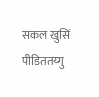सकल खुसिं पीडिततय्गु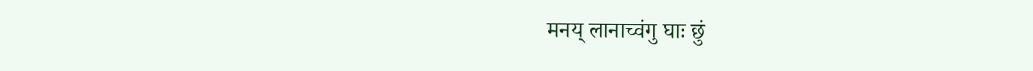मनय् लानाच्वंगु घाः छुं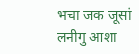भचा जक जूसां लनीगु आशा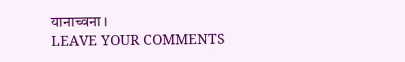यानाच्वना ।
LEAVE YOUR COMMENTS